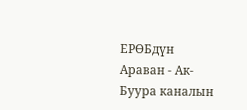ЕРӨБдүн Араван - Ак-Буура каналын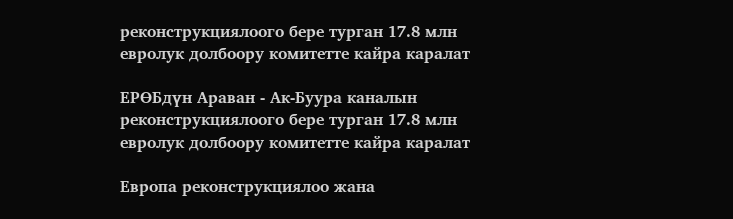реконструкциялоого бере турган 17.8 млн евролук долбоору комитетте кайра каралат

ЕРӨБдүн Араван - Ак-Буура каналын реконструкциялоого бере турган 17.8 млн евролук долбоору комитетте кайра каралат

Европа реконструкциялоо жана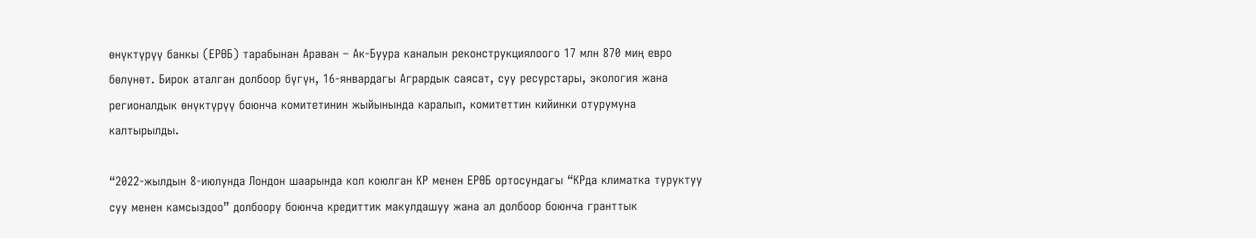өнүктүрүү банкы (ЕРӨБ) тарабынан Араван – Ак-Буура каналын реконструкциялоого 17 млн 870 миң евро бөлүнөт. Бирок аталган долбоор бүгүн, 16-январдагы Агрардык саясат, суу ресурстары, экология жана регионалдык өнүктүрүү боюнча комитетинин жыйынында каралып, комитеттин кийинки отурумуна калтырылды.

“2022-жылдын 8-июлунда Лондон шаарында кол коюлган КР менен ЕРӨБ ортосундагы “КРда климатка туруктуу суу менен камсыздоо” долбоору боюнча кредиттик макулдашуу жана ал долбоор боюнча гранттык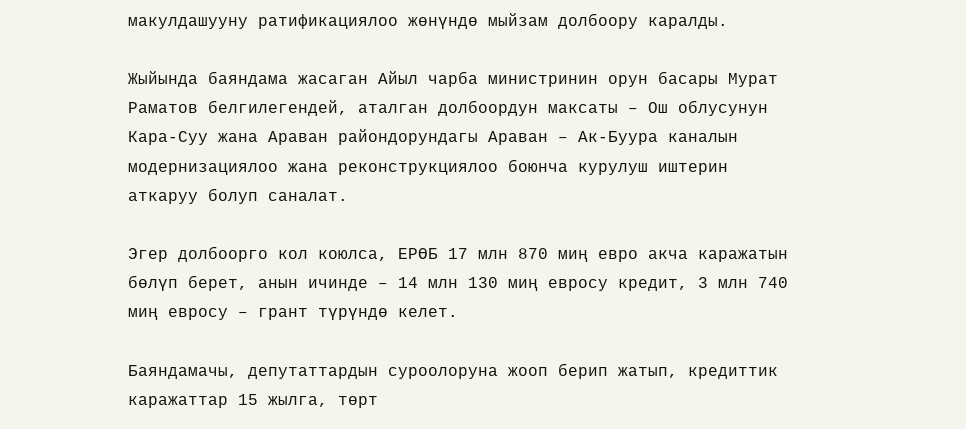макулдашууну ратификациялоо жөнүндө мыйзам долбоору каралды.

Жыйында баяндама жасаган Айыл чарба министринин орун басары Мурат Раматов белгилегендей, аталган долбоордун максаты – Ош облусунун Кара-Суу жана Араван райондорундагы Араван – Ак-Буура каналын модернизациялоо жана реконструкциялоо боюнча курулуш иштерин аткаруу болуп саналат.

Эгер долбоорго кол коюлса, ЕРӨБ 17 млн 870 миң евро акча каражатын бөлүп берет, анын ичинде – 14 млн 130 миң евросу кредит, 3 млн 740 миң евросу – грант түрүндө келет.

Баяндамачы, депутаттардын суроолоруна жооп берип жатып, кредиттик каражаттар 15 жылга, төрт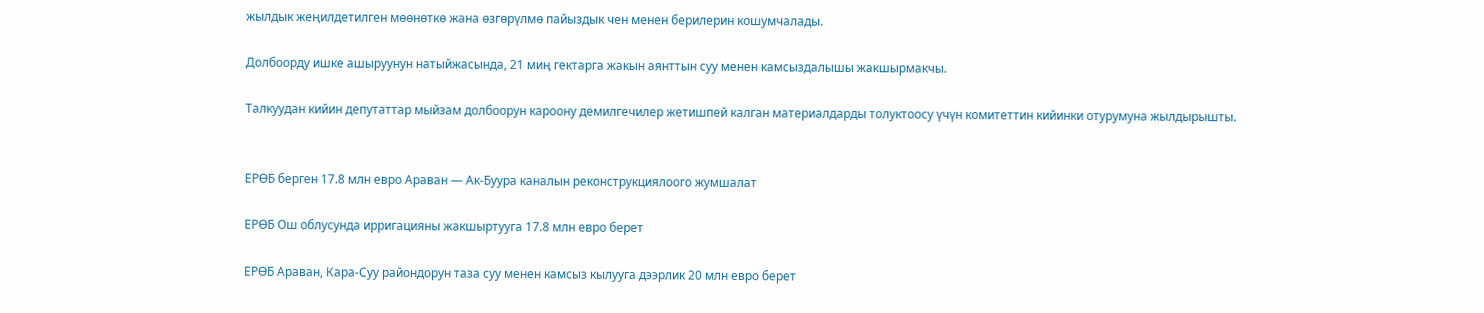жылдык жеңилдетилген мөөнөткө жана өзгөрүлмө пайыздык чен менен берилерин кошумчалады.

Долбоорду ишке ашыруунун натыйжасында, 21 миң гектарга жакын аянттын суу менен камсыздалышы жакшырмакчы.

Талкуудан кийин депутаттар мыйзам долбоорун кароону демилгечилер жетишпей калган материалдарды толуктоосу үчүн комитеттин кийинки отурумуна жылдырышты.


ЕРӨБ берген 17.8 млн евро Араван — Ак-Буура каналын реконструкциялоого жумшалат

ЕРӨБ Ош облусунда ирригацияны жакшыртууга 17.8 млн евро берет

ЕРӨБ Араван, Кара-Суу райондорун таза суу менен камсыз кылууга дээрлик 20 млн евро берет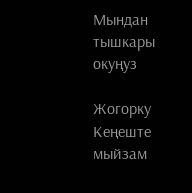Мындан тышкары окуңуз

Жогорку Кеңеште мыйзам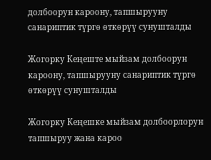долбоорун кароону, тапшырууну санариптик түргө өткөрүү сунушталды

Жогорку Кеңеште мыйзам долбоорун кароону, тапшырууну санариптик түргө өткөрүү сунушталды

Жогорку Кеңешке мыйзам долбоорлорун тапшыруу жана кароо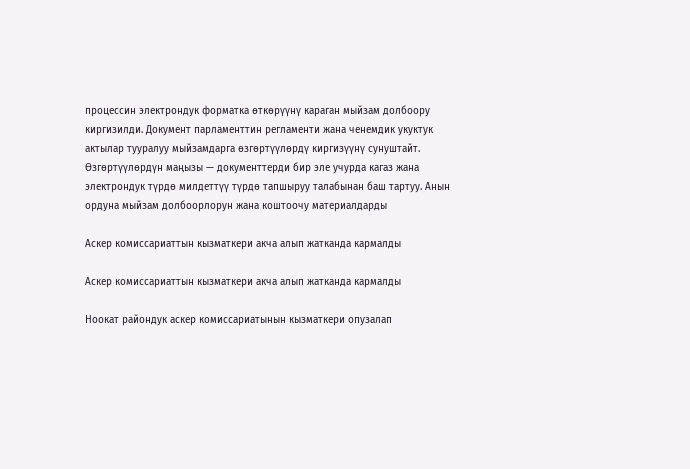процессин электрондук форматка өткөрүүнү караган мыйзам долбоору киргизилди. Документ парламенттин регламенти жана ченемдик укуктук актылар тууралуу мыйзамдарга өзгөртүүлөрдү киргизүүнү сунуштайт. Өзгөртүүлөрдүн маңызы — документтерди бир эле учурда кагаз жана электрондук түрдө милдеттүү түрдө тапшыруу талабынан баш тартуу. Анын ордуна мыйзам долбоорлорун жана коштоочу материалдарды

Аскер комиссариаттын кызматкери акча алып жатканда кармалды

Аскер комиссариаттын кызматкери акча алып жатканда кармалды

Ноокат райондук аскер комиссариатынын кызматкери опузалап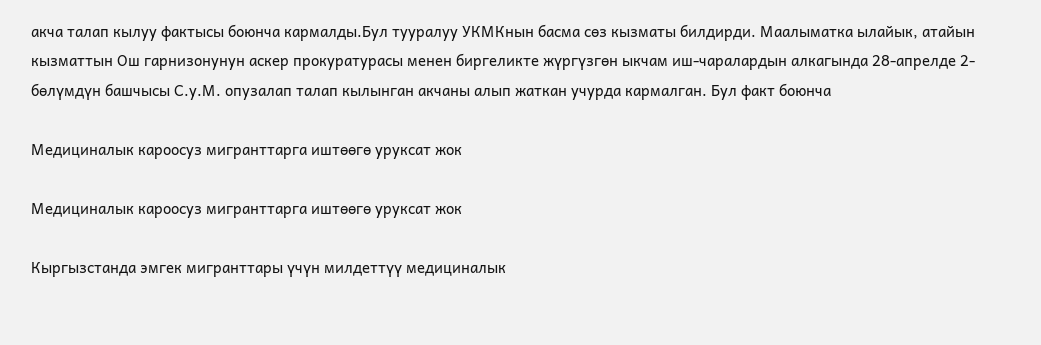акча талап кылуу фактысы боюнча кармалды.Бул тууралуу УКМКнын басма сөз кызматы билдирди. Маалыматка ылайык, атайын кызматтын Ош гарнизонунун аскер прокуратурасы менен биргеликте жүргүзгөн ыкчам иш-чаралардын алкагында 28-апрелде 2-бөлүмдүн башчысы С.у.М. опузалап талап кылынган акчаны алып жаткан учурда кармалган. Бул факт боюнча

Медициналык кароосуз мигранттарга иштөөгө уруксат жок

Медициналык кароосуз мигранттарга иштөөгө уруксат жок

Кыргызстанда эмгек мигранттары үчүн милдеттүү медициналык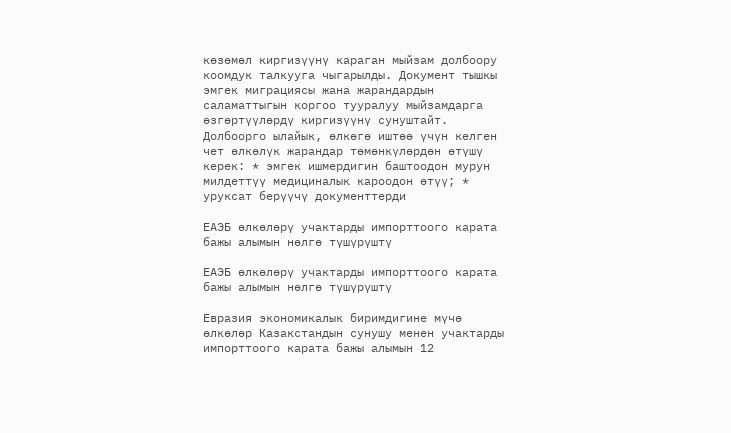көзөмөл киргизүүнү караган мыйзам долбоору коомдук талкууга чыгарылды. Документ тышкы эмгек миграциясы жана жарандардын саламаттыгын коргоо тууралуу мыйзамдарга өзгөртүүлөрдү киргизүүнү сунуштайт. Долбоорго ылайык, өлкөгө иштөө үчүн келген чет өлкөлүк жарандар төмөнкүлөрдөн өтүшү керек: * эмгек ишмердигин баштоодон мурун милдеттүү медициналык кароодон өтүү; * уруксат берүүчү документтерди

ЕАЭБ өлкөлөрү учактарды импорттоого карата бажы алымын нөлгө түшүрүштү

ЕАЭБ өлкөлөрү учактарды импорттоого карата бажы алымын нөлгө түшүрүштү

Евразия экономикалык биримдигине мүчө өлкөлөр Казакстандын сунушу менен учактарды импорттоого карата бажы алымын 12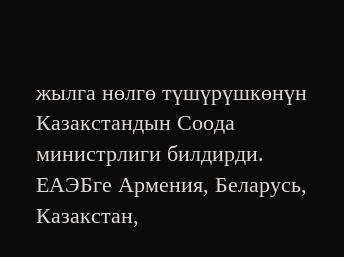жылга нөлгө түшүрүшкөнүн Казакстандын Соода министрлиги билдирди. ЕАЭБге Армения, Беларусь, Казакстан,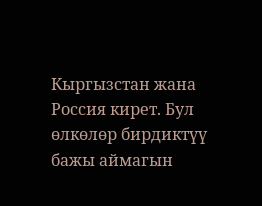Кыргызстан жана Россия кирет. Бул өлкөлөр бирдиктүү бажы аймагын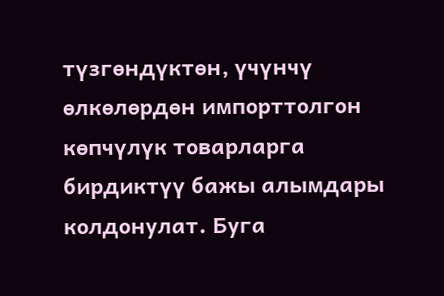түзгөндүктөн, үчүнчү өлкөлөрдөн импорттолгон көпчүлүк товарларга бирдиктүү бажы алымдары колдонулат. Буга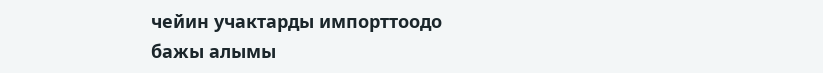чейин учактарды импорттоодо бажы алымы